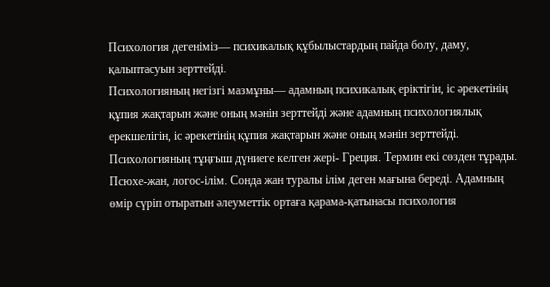Психология дегеніміз— психикалық құбылыстардың пайда болу, даму, қалыптасуын зерттейді.
Психологияның негізгі мазмұны— адамның психикалық еріктігін, іс әрекетінің құпия жақтарын және оның мәнін зерттейді және адамның психологиялық ерекшелігін, іс әрекетінің құпия жақтарын және оның мәнін зерттейді. Психологияның тұңғыш дүниеге келген жері- Греция. Термин екі сөзден тұрады. Псюхе-жан, логос-ілім. Сонда жан туралы ілім деген мағына береді. Адамның өмір сүріп отыратын әлеуметтік ортаға қарама-қатынасы психология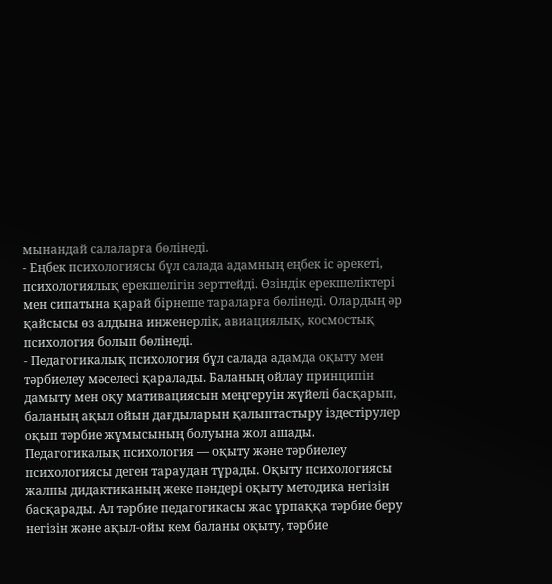мынандай салаларға бөлінеді.
- Еңбек психологиясы бұл салада адамның еңбек іс әрекеті, психологиялық ерекшелігін зерттейді. Өзіндік ерекшеліктері мен сипатына қарай бірнеше тараларға бөлінеді. Олардың әр қайсысы өз алдына инженерлік, авиациялық, космостық психология болып бөлінеді.
- Педагогикалық психология бұл салада адамда оқыту мен тәрбиелеу мәселесі қаралады. Баланың ойлау принципін дамыту мен оқу мативациясын меңгеруін жүйелі басқарып, баланың ақыл ойын дағдыларын қалыптастыру іздестірулер оқып тәрбие жұмысының болуына жол ашады. Педагогикалық психология — оқыту және тәрбиелеу психологиясы деген тараудан тұрады. Оқыту психологиясы жалпы дидактиканың жеке пәндері оқыту методика негізін басқарады. Ал тәрбие педагогикасы жас ұрпаққа тәрбие беру негізін және ақыл-ойы кем баланы оқыту, тәрбие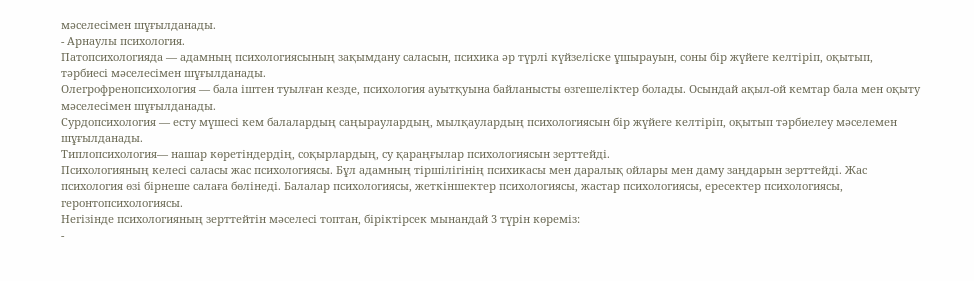мәселесімен шұғылданады.
- Арнаулы психология.
Патопсихологияда — адамның психологиясының зақымдану саласын, психика әр түрлі күйзеліске ұшырауын, соны бір жүйеге келтіріп, оқытып, тәрбиесі мәселесімен шұғылданады.
Олегрофренопсихология — бала іштен туылған кезде, психология ауытқуына байланысты өзгешеліктер болады. Осындай ақыл-ой кемтар бала мен оқыту мәселесімен шұғылданады.
Сурдопсихология — есту мүшесі кем балалардың саңыраулардың, мылқаулардың психологиясын бір жүйеге келтіріп, оқытып тәрбиелеу мәселемен шұғылданады.
Типлопсихология— нашар көретіндердің, соқырлардың, су қараңғылар психологиясын зерттейді.
Психологияның келесі саласы жас психологиясы. Бұл адамның тіршілігінің психикасы мен даралық ойлары мен даму заңдарын зерттейді. Жас психология өзі бірнеше салаға бөлінеді. Балалар психологиясы, жеткіншектер психологиясы, жастар психологиясы, ересектер психологиясы, геронтопсихологиясы.
Негізінде психологияның зерттейтін мәселесі топтан, біріктірсек мынандай 3 түрін көреміз:
-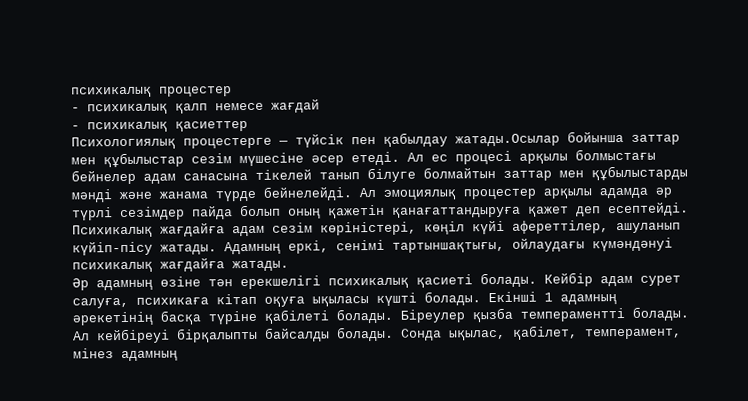психикалық процестер
- психикалық қалп немесе жағдай
- психикалық қасиеттер
Психологиялық процестерге — түйсік пен қабылдау жатады.Осылар бойынша заттар мен құбылыстар сезім мүшесіне әсер етеді. Ал ес процесі арқылы болмыстағы бейнелер адам санасына тікелей танып білуге болмайтын заттар мен құбылыстарды мәнді және жанама түрде бейнелейді. Ал эмоциялық процестер арқылы адамда әр түрлі сезімдер пайда болып оның қажетін қанағаттандыруға қажет деп есептейді.
Психикалық жағдайға адам сезім көріністері, көңіл күйі афереттілер, ашуланып күйіп-пісу жатады. Адамның еркі, сенімі тартыншақтығы, ойлаудағы күмәндәнуі психикалық жағдайға жатады.
Әр адамның өзіне тән ерекшелігі психикалық қасиеті болады. Кейбір адам сурет салуға, психикаға кітап оқуға ықыласы күшті болады. Екінші 1 адамның әрекетінің басқа түріне қабілеті болады. Біреулер қызба темпераментті болады. Ал кейбіреуі бірқалыпты байсалды болады. Сонда ықылас, қабілет, темперамент, мінез адамның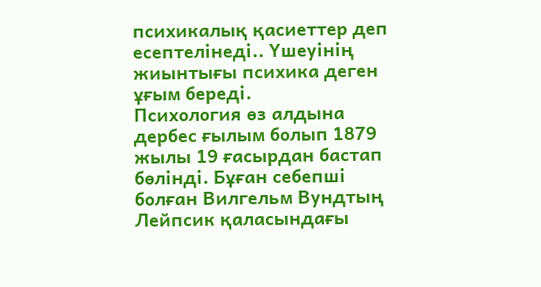психикалық қасиеттер деп есептелінеді.. Үшеуінің жиынтығы психика деген ұғым береді.
Психология өз алдына дербес ғылым болып 1879 жылы 19 ғасырдан бастап бөлінді. Бұған себепші болған Вилгельм Вундтың Лейпсик қаласындағы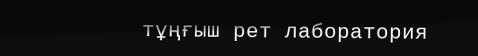тұңғыш рет лаборатория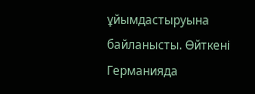ұйымдастыруына байланысты. Өйткені Германияда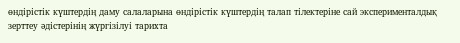өндірістік күштердің даму салаларына өндірістік күштердің талап тілектеріне сай эксперименталдық зерттеу әдістерінің жүргізілуі тарихта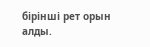бірінші рет орын алды.